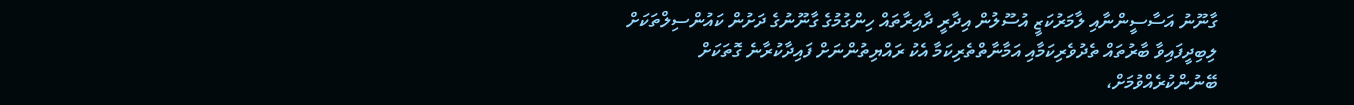ގާނޫނު އަސާސީންނާއި ލާމަރުކަޒީ އުސޫލުން އިދާރީ ދާއިރާތައް ހިންގުމުގެ ގާނޫނުގެ ދަށުން ކައުންސިލްތަކަށް ލިބިދީފައިވާ ބާރުތައް ތެދުވެރިކަމާއި އަމާނާތްތެރިކަމާ އެކު ރައްޔިތުންނަށް ފައިދާކުރާނެ ގޮތަކަށް ބޭނުންކުރެއްވުމަށް،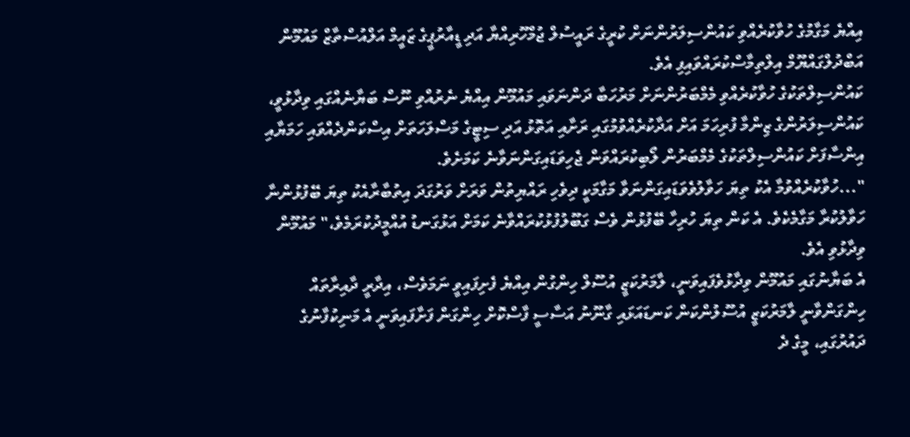އިއްޔެ މަގާމުގެ ހުވާކުރެއްވި ކައުންސިލަރުންނަށް ކުރީގެ ރައީސުލް ޖުމްހޫރިއްޔާ އަދި ޑީއާރުޕީގެ ޒައީމް އަލްއުސްތާޒް މައުމޫން އަބްދުލްގައްޔޫމް އިލްތިމާސްކުރައްވައިފި އެވެ.
ކައުންސިލްތަކުގެ ހުވާކުރެއްވި މެމްބަރުންނަށް މަރުހަބާ ދަންނަވައި މައުމޫން އިއްޔެ ނެރުއްވި ނޫސް ބަޔާނެއްގައި ވިދާޅުވީ، ކައުންސިލަރުންގެ ޒިންމާ ފުރިހަމަ އަށް އަދާކުރެއްވުމުގައި ރަށާއި އަތޮޅު އަދި ސިޓީގެ މަސްލަހަތަށް އިސްކަންދެއްވައި ހަމަޔާއި އިންސާފަށް ކައުންސިލްތަކުގެ މެމްބަރުން ލޯބިކުރައްވަން ޖެހިވަޑައިގަންނަވާނެ ކަމަށެވެ.
"...ހުވާކުރެއްވުމާ އެކު ތިޔަ ހަވާލުވެވަޑައިގަންނަވާ މަގާމަކީ ދިވެހި ރައްޔިތުން ވަރަށް ވަރުގަދަ އިތުބާރާއެކު ތިޔަ ބޭފުޅުންނާ ހަވާލުކުރާ މަގާމެކެވެ. އެ ކަން ތިޔަ ހުރިހާ ބޭފުޅުން ވެސް ގަބޫލުފުޅުކުރައްވާނެ ކަމަށް އަޅުގަނޑު އުއްމީދުކުރަމެވެ،" މައުމޫން ވިދާޅުވި އެވެ.
އެ ބަޔާނުގައި މައުމޫން ވިދާޅުވެފައިވަނީ، ލާމަރުކަޒީ އުސޫލް ހިންގުން އިއްޔެ ފެށިފައިވީ ނަމަވެސް، އިދާރީ ދާއިރާތައް ހިންގަންވާނީ ލާމަރުކަޒީ އުސޫލުންކަން ކަނޑައަޅައި ގާނޫނު އަސާސީ ފާސްކޮށް ހިންގަން ފަށާފައިވަނީ އެ މަނިކުފާނުގެ ދައުރުގައި، މީގެ ދެ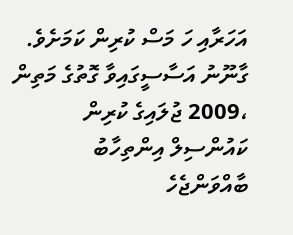އަހަރާއި ހަ މަސް ކުރިން ކަމަށެވެ. ގާނޫނު އަސާސީގައިވާ ގޮތުގެ މަތިން ،2009 ޖުލައިގެ ކުރިން ކައުންސިލް އިންތިހާބު ބާއްވަންޖެހެ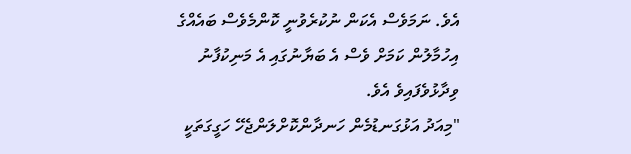އެވެ. ނަމަވެސް އެކަން ނުކުރެވުނީ ކޮންމެވެސް ބައެއްގެ އިހުމާލުން ކަމަށް ވެސް އެ ބަޔާނުގައި އެ މަނިކުފާނު ވިދާޅުވެފައިވެ އެވެ.
"މިއަދު އަޅުގަނޑުމެން ހަނދާންކޮށްލަންޖެހޭ ހަގީގަތަކީ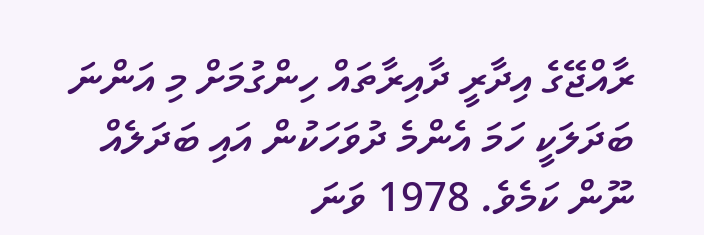ރާއްޖޭގެ އިދާރީ ދާއިރާތައް ހިންގުމަށް މި އަންނަ ބަދަލަކީ ހަމަ އެންމެ ދުވަހަކުން އައި ބަދަލެއް ނޫން ކަމެވެ. 1978 ވަނަ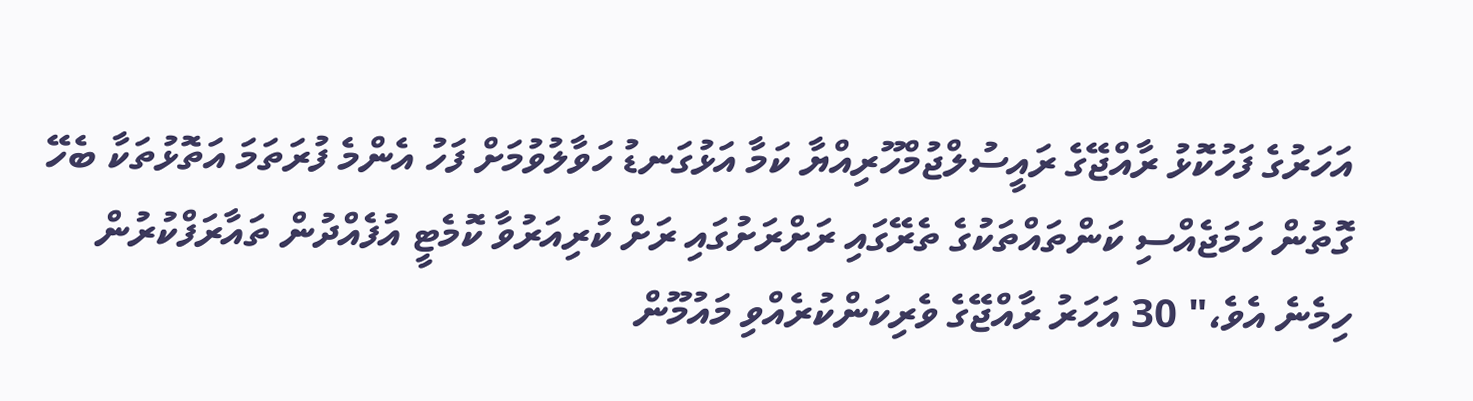އަހަރުގެ ފަހުކޮޅު ރާއްޖޭގެ ރައީސުލްޖުމްހޫރިއްޔާ ކަމާ އަޅުގަނޑު ހަވާލުވުމަށް ފަހު އެންމެ ފުރަތަމަ އަތޮޅުތަކާ ބެހޭ ގޮތުން ހަމަޖެއްސި ކަންތައްތަކުގެ ތެރޭގައި ރަށްރަށުގައި ރަށް ކުރިއަރުވާ ކޮމެޓީ އުފެއްދުން ތައާރަފްކުރުން ހިމެނެ އެވެ،" 30 އަހަރު ރާއްޖޭގެ ވެރިކަންކުރެއްވި މައުމޫން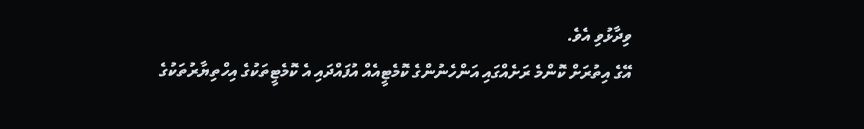ވިދާޅުވި އެވެ.
އޭގެ އިތުރަށް ކޮންމެ ރަށެއްގައި އަންހެނުންގެ ކޮމެޓީއެއް އުފައްދައި އެ ކޮމެޓީތަކުގެ އިހްތިޔާރުތަކުގެ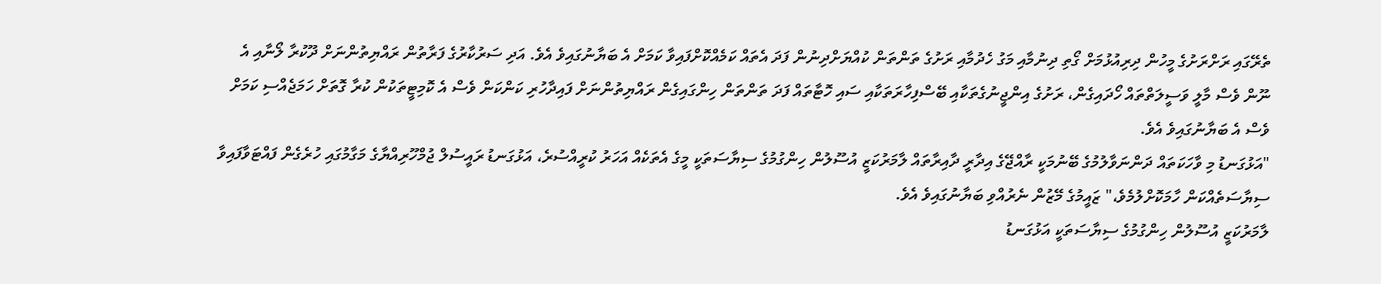ތެރޭގައި ރަށްރަށުގެ މީހުން ދިރިއުޅުމަށް ގޯތި ދިނުމާއި މަގު ހެދުމާއި ރަށުގެ ތަންތަން ކުއްޔަށްދިނުން ފަދަ އެތައް ކަމެއްކޮށްފައިވާ ކަމަށް އެ ބަޔާނުގައިވެ އެވެ. އަދި ސަރުކާރުގެ ފަރާތުން ރައްޔިތުންނަށް ދޫކުރާ ލޯނާއި އެ ނޫން ވެސް މާލީ ވަސީލަތްތައް ހޯދައިގެން، ރަށުގެ އިންޖީނުގެތަކާއި ބޭސްފިހާރަތަކާއި ސައި ހޮޓާތައް ފަދަ ތަންތަން ހިންގައިގެން ރައްޔިތުންނަށް ފައިދާހުރި ކަންކަން ވެސް އެ ކޮމިޓީތަކުން ކުރާ ގޮތަށް ހަމަޖެއްސި ކަމަށް ވެސް އެ ބަޔާނުގައިވެ އެވެ.
"އަޅުގަނޑު މި ވާހަކަތައް ދަންނަވާލުމުގެ ބޭނުމަކީ ރާއްޖޭގެ އިދާރީ ދާއިރާތައް ލާމަރުކަޒީ އުސޫލުން ހިންގުމުގެ ސިޔާސަތަކީ މީގެ އެތަކެއް އަހަރު ކުރީއްސުރެ، އަޅުގަނޑު ރައީސުލް ޖުމްހޫރިއްޔާގެ މަގާމުގައި ހުރެގެން ފައްޓަވާފައިވާ ސިޔާސަތެއްކަން ހާމަކޮށްލުމެވެ،" ޒައީމުގެ މޭޒުން ނެރުއްވި ބަޔާނުގައިވެ އެވެ.
ލާމަރުކަޒީ އުސޫލުން ހިންގުމުގެ ސިޔާސަތަކީ އަޅުގަނޑު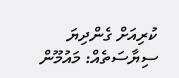ކުރިއަށް ގެންދިޔަ ސިޔާސަތެއް: މައުމޫން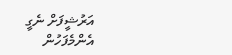އަރުޝީފަށް ނެގީ
އެންމެފަހުން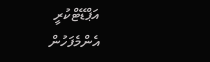އަޕްޑޭޓްކުރީ
އެންމެފަހުން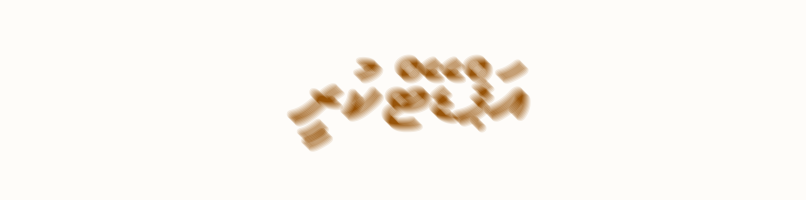އަޕްޑޭޓްކުރީ